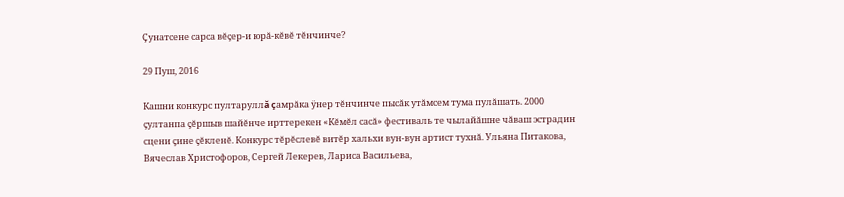Çунатсене сарса вĕçер-и юрă-кĕвĕ тĕнчинче?

29 Пуш, 2016

Кашни конкурс пултаруллă çамрăка ÿнер тĕнчинче пысăк утăмсем тума пулăшать. 2000 çултанпа çĕршыв шайĕнче ирттерекен «Кĕмĕл сасă» фестиваль те чылайăшне чăваш эстрадин сцени çине çĕкленĕ. Конкурс тĕрĕслевĕ витĕр хальхи вун-вун артист тухнă. Ульяна Питакова, Вячеслав Христофоров, Сергей Лекерев, Лариса Васильева,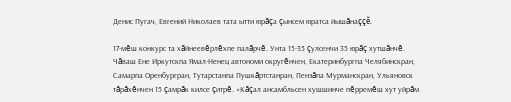Денис Пугач, Евгений Николаев тата ытти юрăçа çынсем юратса йышăнаççĕ.

17-мĕш конкурс та хăйнеевĕрлĕхпе палăрчĕ. Унта 15-35 çулсенчи 35 юрăç хутшăнчĕ. Чăваш Ене Иркутскпа Ямал-Ненец автономи округĕнчен, Екатеринбургпа Челябинскран, Самарпа Оренбургран, Тутарстанпа Пушкăртстанран, Пензăпа Мурманскран, Ульяновск тăрăхĕнчен 15 çамрăк килсе çитрĕ. «Кăçал ансамбльсен хушшинче пĕрремĕш хут уйрăм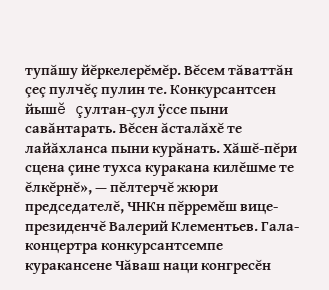тупăшу йĕркелерĕмĕр. Вĕсем тăваттăн çеç пулчĕç пулин те. Конкурсантсен йышĕ çултан-çул ÿссе пыни савăнтарать. Вĕсен ăсталăхĕ те лайăхланса пыни курăнать. Хăшĕ-пĕри сцена çине тухса куракана килĕшме те ĕлкĕрнĕ», — пĕлтерчĕ жюри председателĕ, ЧНКн пĕрремĕш вице-президенчĕ Валерий Клементьев. Гала-концертра конкурсантсемпе куракансене Чăваш наци конгресĕн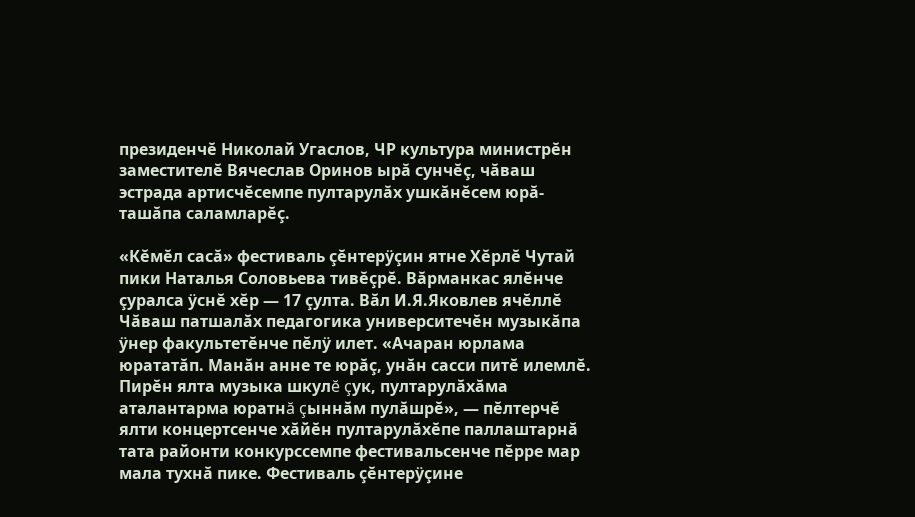президенчĕ Николай Угаслов, ЧР культура министрĕн заместителĕ Вячеслав Оринов ырă сунчĕç, чăваш эстрада артисчĕсемпе пултарулăх ушкăнĕсем юрă-ташăпа саламларĕç.

«Кĕмĕл сасă» фестиваль çĕнтерÿçин ятне Хĕрлĕ Чутай пики Наталья Соловьева тивĕçрĕ. Вăрманкас ялĕнче çуралса ÿснĕ хĕр — 17 çулта. Вăл И.Я.Яковлев ячĕллĕ Чăваш патшалăх педагогика университечĕн музыкăпа ÿнер факультетĕнче пĕлÿ илет. «Ачаран юрлама юрататăп. Манăн анне те юрăç, унăн сасси питĕ илемлĕ. Пирĕн ялта музыка шкулĕ çук, пултарулăхăма аталантарма юратнă çыннăм пулăшрĕ», — пĕлтерчĕ ялти концертсенче хăйĕн пултарулăхĕпе паллаштарнă тата районти конкурссемпе фестивальсенче пĕрре мар мала тухнă пике. Фестиваль çĕнтерÿçине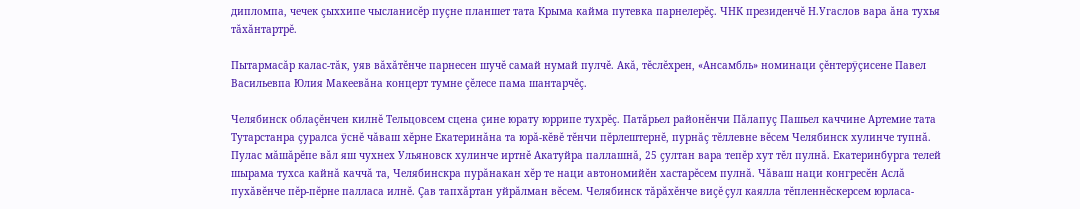дипломпа, чечек çыххипе чысланисĕр пуçне планшет тата Крыма кайма путевка парнелерĕç. ЧНК президенчĕ Н.Угаслов вара ăна тухья тăхăнтартрĕ.

Пытармасăр калас-тăк, уяв вăхăтĕнче парнесен шучĕ самай нумай пулчĕ. Акă, тĕслĕхрен, «Ансамбль» номинаци çĕнтерÿçисене Павел Васильевпа Юлия Макеевăна концерт тумне çĕлесе пама шантарчĕç.

Челябинск облаçĕнчен килнĕ Тельцовсем сцена çине юрату юррипе тухрĕç. Патăрьел районĕнчи Пăлапуç Пашьел каччине Артемие тата Тутарстанра çуралса ÿснĕ чăваш хĕрне Екатеринăна та юрă-кĕвĕ тĕнчи пĕрлештернĕ, пурнăç тĕллевне вĕсем Челябинск хулинче тупнă. Пулас мăшăрĕпе вăл яш чухнех Ульяновск хулинче иртнĕ Акатуйра паллашнă, 25 çултан вара тепĕр хут тĕл пулнă. Екатеринбурга телей шырама тухса кайнă каччă та, Челябинскра пурăнакан хĕр те наци автономийĕн хастарĕсем пулнă. Чăваш наци конгресĕн Аслă пухăвĕнче пĕр-пĕрне палласа илнĕ. Çав тапхăртан уйрăлман вĕсем. Челябинск тăрăхĕнче виçĕ çул каялла тĕпленнĕскерсем юрласа-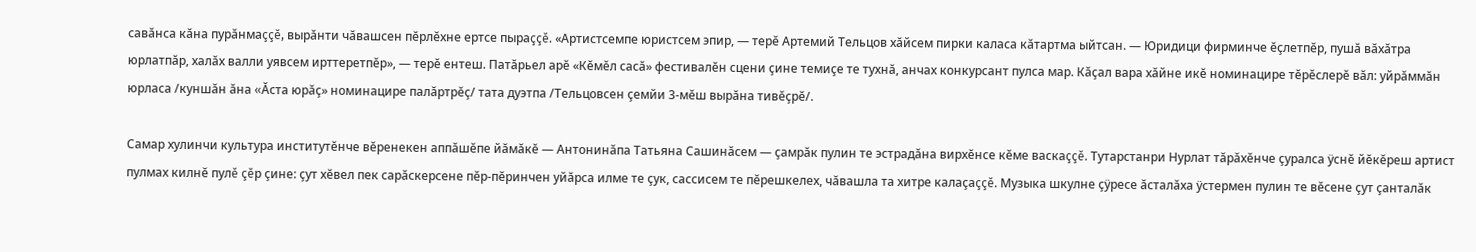савăнса кăна пурăнмаççĕ, вырăнти чăвашсен пĕрлĕхне ертсе пыраççĕ. «Артистсемпе юристсем эпир, — терĕ Артемий Тельцов хăйсем пирки каласа кăтартма ыйтсан. — Юридици фирминче ĕçлетпĕр, пушă вăхăтра юрлатпăр, халăх валли уявсем ирттеретпĕр», — терĕ ентеш. Патăрьел арĕ «Кĕмĕл сасă» фестивалĕн сцени çине темиçе те тухнă, анчах конкурсант пулса мар. Кăçал вара хăйне икĕ номинацире тĕрĕслерĕ вăл: уйрăммăн юрласа /куншăн ăна «Ăста юрăç» номинацире палăртрĕç/ тата дуэтпа /Тельцовсен çемйи 3-мĕш вырăна тивĕçрĕ/.

Самар хулинчи культура институтĕнче вĕренекен аппăшĕпе йăмăкĕ — Антонинăпа Татьяна Сашинăсем — çамрăк пулин те эстрадăна вирхĕнсе кĕме васкаççĕ. Тутарстанри Нурлат тăрăхĕнче çуралса ÿснĕ йĕкĕреш артист пулмах килнĕ пулĕ çĕр çине: çут хĕвел пек сарăскерсене пĕр-пĕринчен уйăрса илме те çук, сассисем те пĕрешкелех, чăвашла та хитре калаçаççĕ. Музыка шкулне çÿресе ăсталăха ÿстермен пулин те вĕсене çут çанталăк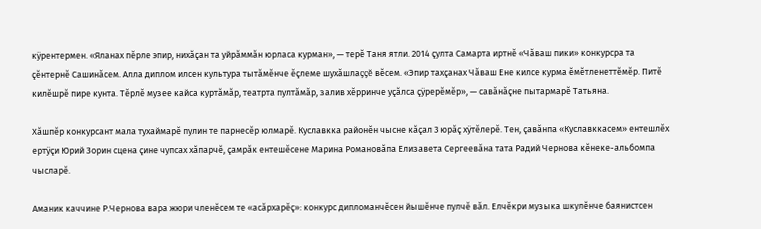кÿрентермен. «Яланах пĕрле эпир, нихăçан та уйрăммăн юрласа курман», — терĕ Таня ятли. 2014 çулта Самарта иртнĕ «Чăваш пики» конкурсра та çĕнтернĕ Сашинăсем. Алла диплом илсен культура тытăмĕнче ĕçлеме шухăшлаççĕ вĕсем. «Эпир тахçанах Чăваш Ене килсе курма ĕмĕтленеттĕмĕр. Питĕ килĕшрĕ пире кунта. Тĕрлĕ музее кайса куртăмăр, театрта пултăмăр, залив хĕрринче уçăлса çÿрерĕмĕр», — савăнăçне пытармарĕ Татьяна.

Хăшпĕр конкурсант мала тухаймарĕ пулин те парнесĕр юлмарĕ. Куславкка районĕн чысне кăçал 3 юрăç хÿтĕлерĕ. Тен, çавăнпа «Куславккасем» ентешлĕх ертÿçи Юрий Зорин сцена çине чупсах хăпарчĕ, çамрăк ентешĕсене Марина Романовăпа Елизавета Сергеевăна тата Радий Чернова кĕнеке-альбомпа чысларĕ.

Аманик каччине Р.Чернова вара жюри членĕсем те «асăрхарĕç»: конкурс дипломанчĕсен йышĕнче пулчĕ вăл. Елчĕкри музыка шкулĕнче баянистсен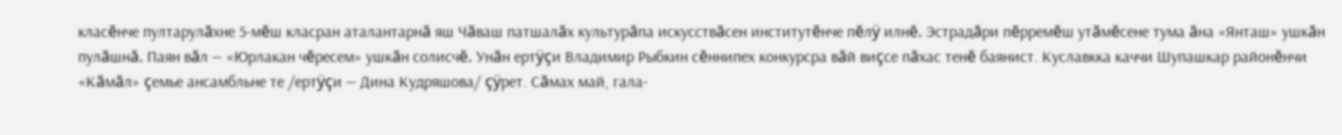класĕнче пултарулăхне 5-мĕш класран аталантарнă яш Чăваш патшалăх культурăпа искусствăсен институтĕнче пĕлÿ илнĕ. Эстрадăри пĕрремĕш утăмĕсене тума ăна «Янташ» ушкăн пулăшнă. Паян вăл — «Юрлакан чĕресем» ушкăн солисчĕ. Унăн ертÿçи Владимир Рыбкин сĕннипех конкурсра вăй виçсе пăхас тенĕ баянист. Куславкка каччи Шупашкар районĕнчи «Кăмăл» çемье ансамбльне те /ертÿçи — Дина Кудряшова/ çÿрет. Сăмах май, гала-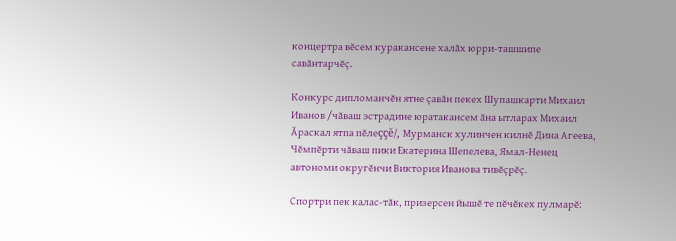концертра вĕсем куракансене халăх юрри-ташшипе савăнтарчĕç.

Конкурс дипломанчĕн ятне çавăн пекех Шупашкарти Михаил Иванов /чăваш эстрадине юратакансем ăна ытларах Михаил Ăраскал ятпа пĕлеççĕ/, Мурманск хулинчен килнĕ Дина Агеева, Чĕмпĕрти чăваш пики Екатерина Шепелева, Ямал-Ненец автономи округĕнчи Виктория Иванова тивĕçрĕç.

Спортри пек калас-тăк, призерсен йышĕ те пĕчĕкех пулмарĕ: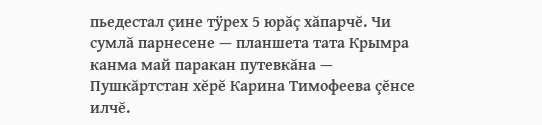пьедестал çине тÿрех 5 юрăç хăпарчĕ. Чи сумлă парнесене — планшета тата Крымра канма май паракан путевкăна — Пушкăртстан хĕрĕ Карина Тимофеева çĕнсе илчĕ.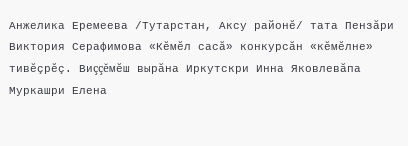Анжелика Еремеева /Тутарстан, Аксу районĕ/ тата Пензăри Виктория Серафимова «Кĕмĕл сасă» конкурсăн «кĕмĕлне» тивĕçрĕç. Виççĕмĕш вырăна Иркутскри Инна Яковлевăпа Муркашри Елена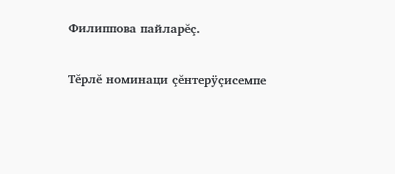Филиппова пайларĕç.

Тĕрлĕ номинаци çĕнтерÿçисемпе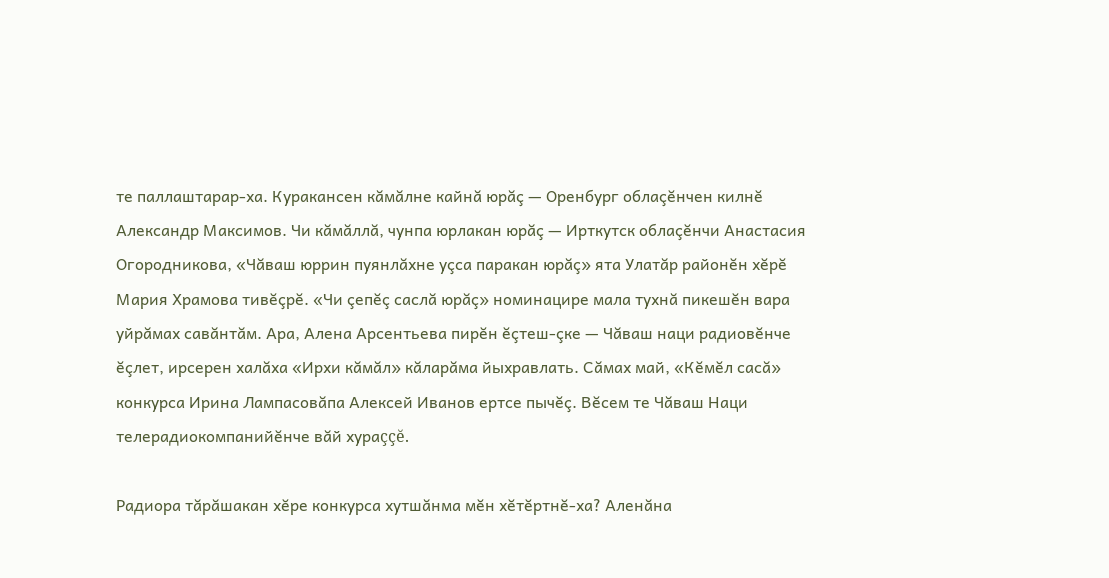те паллаштарар-ха. Куракансен кăмăлне кайнă юрăç — Оренбург облаçĕнчен килнĕ Александр Максимов. Чи кăмăллă, чунпа юрлакан юрăç — Ирткутск облаçĕнчи Анастасия Огородникова, «Чăваш юррин пуянлăхне уçса паракан юрăç» ята Улатăр районĕн хĕрĕ Мария Храмова тивĕçрĕ. «Чи çепĕç саслă юрăç» номинацире мала тухнă пикешĕн вара уйрăмах савăнтăм. Ара, Алена Арсентьева пирĕн ĕçтеш-çке — Чăваш наци радиовĕнче ĕçлет, ирсерен халăха «Ирхи кăмăл» кăларăма йыхравлать. Сăмах май, «Кĕмĕл сасă» конкурса Ирина Лампасовăпа Алексей Иванов ертсе пычĕç. Вĕсем те Чăваш Наци телерадиокомпанийĕнче вăй хураççĕ.

Радиора тăрăшакан хĕре конкурса хутшăнма мĕн хĕтĕртнĕ-ха? Аленăна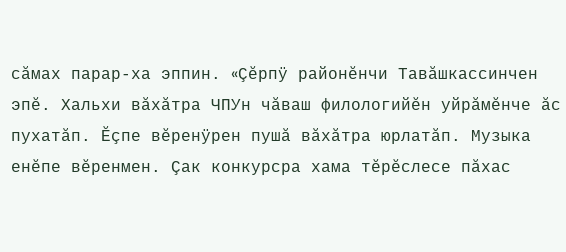сăмах парар-ха эппин. «Çĕрпÿ районĕнчи Тавăшкассинчен эпĕ. Хальхи вăхăтра ЧПУн чăваш филологийĕн уйрăмĕнче ăс пухатăп. Ĕçпе вĕренÿрен пушă вăхăтра юрлатăп. Музыка енĕпе вĕренмен. Çак конкурсра хама тĕрĕслесе пăхас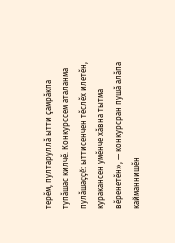терĕм, пултаруллă ытти çамрăкпа тупăшас килчĕ. Конкурссем аталанма пулăшаççĕ: ыттисенчен тĕслĕх илетĕн, куракансен умĕнче хăвна тытма вĕренетĕн», — конкурсран пушă алăпа кайманнишĕн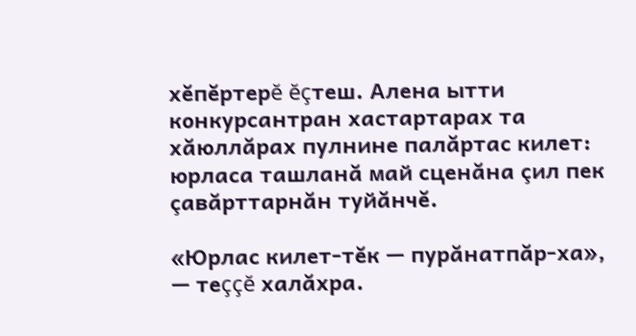хĕпĕртерĕ ĕçтеш. Алена ытти конкурсантран хастартарах та хăюллăрах пулнине палăртас килет: юрласа ташланă май сценăна çил пек çавăрттарнăн туйăнчĕ.

«Юрлас килет-тĕк — пурăнатпăр-ха», — теççĕ халăхра.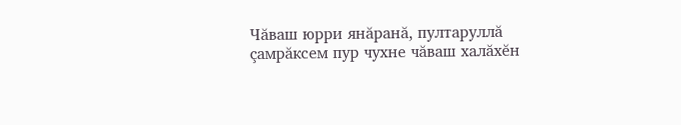Чăваш юрри янăранă, пултаруллă çамрăксем пур чухне чăваш халăхĕн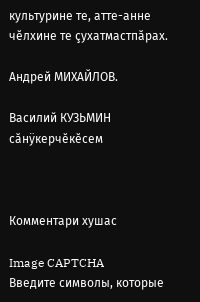культурине те, атте-анне чĕлхине те çухатмастпăрах.

Андрей МИХАЙЛОВ.

Василий КУЗЬМИН сăнÿкерчĕкĕсем



Комментари хушас

Image CAPTCHA
Введите символы, которые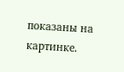показаны на картинке.